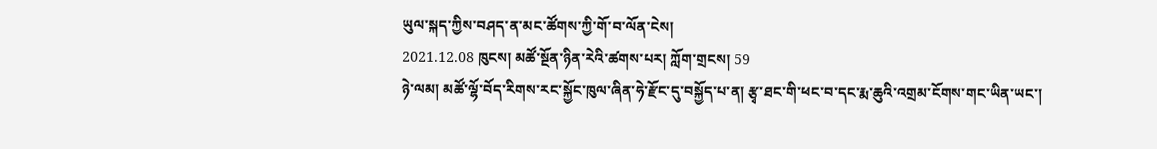ཡུལ་སྐད་ཀྱིས་བཤད་ན་མང་ཚོགས་ཀྱི་གོ་བ་ལོན་ངེས།
2021.12.08 ཁུངས། མཚོ་སྔོན་ཉིན་རེའི་ཚགས་པར། ཀློག་གྲངས། 59
ཉེ་ལམ། མཚོ་ལྷོ་བོད་རིགས་རང་སྐྱོང་ཁུལ་ཞིན་ཧེ་རྫོང་དུ་བསྐྱོད་པ་ན། རྩྭ་ཐང་གི་ཕང་བ་དང་རྨ་ཆུའི་འགྲམ་ངོགས་གང་ཡིན་ཡང་།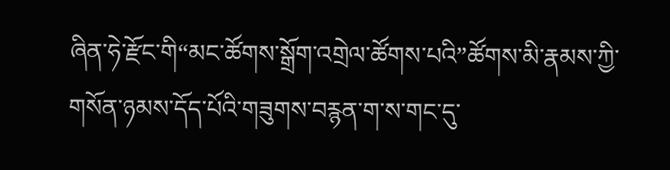ཞིན་ཧེ་རྫོང་གི“མང་ཚོགས་སྒྲོག་འགྲེལ་ཚོགས་པའི”ཚོགས་མི་རྣམས་ཀྱི་གསོན་ཉམས་དོད་པོའི་གཟུགས་བརྙན་ག་ས་གང་དུ་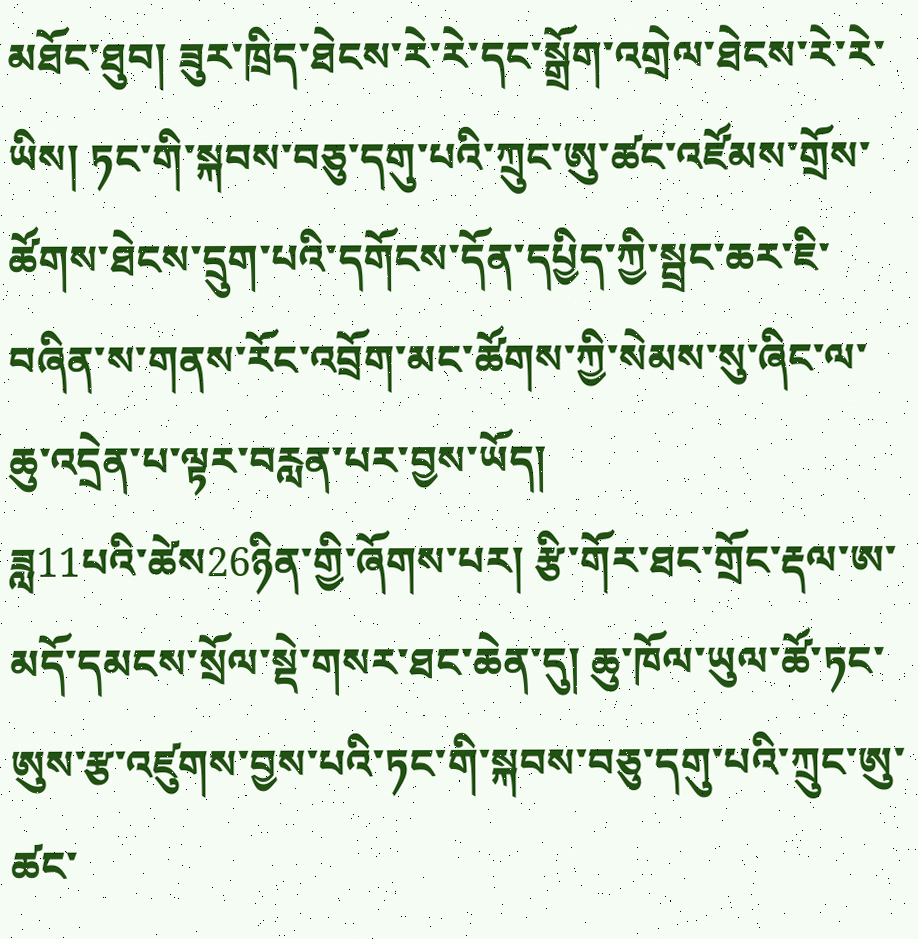མཐོང་ཐུབ། ཟུར་ཁྲིད་ཐེངས་རེ་རེ་དང་སྒྲོག་འགྲེལ་ཐེངས་རེ་རེ་ཡིས། ཏང་གི་སྐབས་བཅུ་དགུ་པའི་ཀྲུང་ཨུ་ཚང་འཛོམས་གྲོས་ཚོགས་ཐེངས་དྲུག་པའི་དགོངས་དོན་དཔྱིད་ཀྱི་སྦྲང་ཆར་ཇི་བཞིན་ས་གནས་རོང་འབྲོག་མང་ཚོགས་ཀྱི་སེམས་སུ་ཞིང་ལ་ཆུ་འདྲེན་པ་ལྟར་བརླན་པར་བྱས་ཡོད།
ཟླ11པའི་ཚེས26ཉིན་གྱི་ཞོགས་པར། རྩི་གོར་ཐང་གྲོང་རྡལ་ཨ་མདོ་དམངས་སྲོལ་སྡེ་གསར་ཐང་ཆེན་དུ། ཆུ་ཁོལ་ཡུལ་ཚོ་ཏང་ཨུས་རྩ་འཛུགས་བྱས་པའི་ཏང་གི་སྐབས་བཅུ་དགུ་པའི་ཀྲུང་ཨུ་ཚང་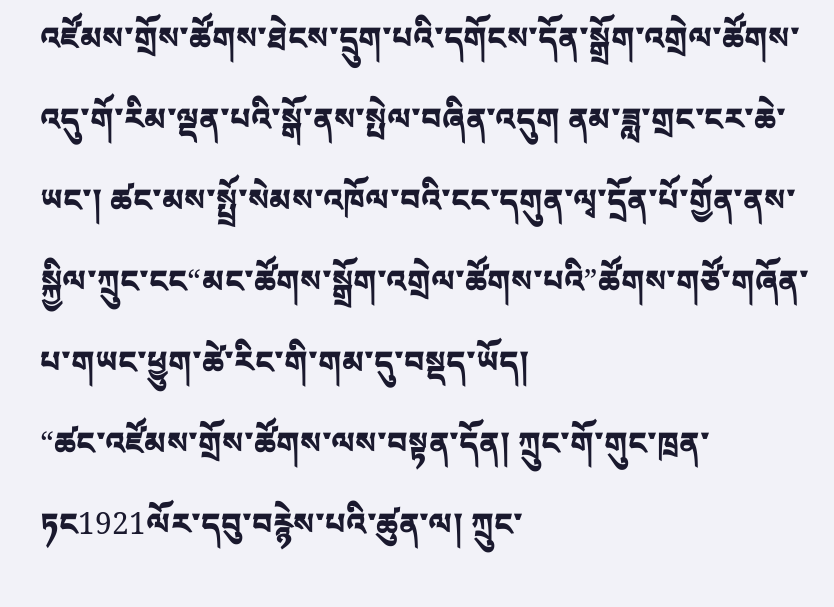འཛོམས་གྲོས་ཚོགས་ཐེངས་དྲུག་པའི་དགོངས་དོན་སྒྲོག་འགྲེལ་ཚོགས་འདུ་གོ་རིམ་ལྡན་པའི་སྒོ་ནས་སྤེལ་བཞིན་འདུག ནམ་ཟླ་གྲང་ངར་ཆེ་ཡང་། ཚང་མས་སྤྲོ་སེམས་འཁོལ་བའི་ངང་དགུན་ལྭ་དྲོན་པོ་གྱོན་ནས་སྐྱིལ་ཀྲུང་ངང“མང་ཚོགས་སྒྲོག་འགྲེལ་ཚོགས་པའི”ཚོགས་གཙོ་གཞོན་པ་གཡང་ཕྱུག་ཚེ་རིང་གི་གམ་དུ་བསྡད་ཡོད།
“ཚང་འཛོམས་གྲོས་ཚོགས་ལས་བསྟན་དོན། ཀྲུང་གོ་གུང་ཁྲན་ཏང1921ལོར་དབུ་བརྙེས་པའི་ཚུན་ལ། ཀྲུང་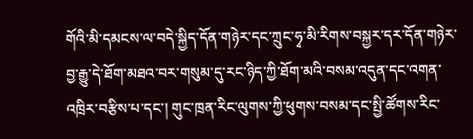གོའི་མི་དམངས་ལ་བདེ་སྐྱིད་དོན་གཉེར་དང་ཀྲུང་ཧྭ་མི་རིགས་བསྐྱར་དར་དོན་གཉེར་བྱ་རྒྱུ་དེ་ཐོག་མཐའ་བར་གསུམ་དུ་རང་ཉིད་ཀྱི་ཐོག་མའི་བསམ་འདུན་དང་འགན་འཁྲིར་བརྩིས་པ་དང་། གུང་ཁྲན་རིང་ལུགས་ཀྱི་ཕུགས་བསམ་དང་སྤྱི་ཚོགས་རིང་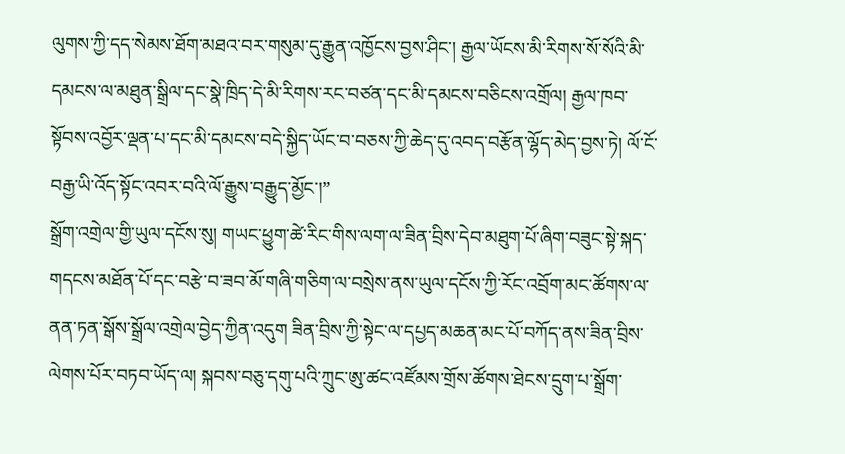ལུགས་ཀྱི་དད་སེམས་ཐོག་མཐའ་བར་གསུམ་དུ་རྒྱུན་འཁྱོངས་བྱས་ཤིང་། རྒྱལ་ཡོངས་མི་རིགས་སོ་སོའི་མི་དམངས་ལ་མཐུན་སྒྲིལ་དང་སྣེ་ཁྲིད་དེ་མི་རིགས་རང་བཙན་དང་མི་དམངས་བཅིངས་འགྲོལ། རྒྱལ་ཁབ་སྟོབས་འབྱོར་ལྡན་པ་དང་མི་དམངས་བདེ་སྐྱིད་ཡོང་བ་བཅས་ཀྱི་ཆེད་དུ་འབད་བརྩོན་ལྷོད་མེད་བྱས་ཏེ། ལོ་ངོ་བརྒྱ་ཡི་འོད་སྟོང་འབར་བའི་ལོ་རྒྱུས་བརྒྱུད་མྱོང་།”
སྒྲོག་འགྲེལ་གྱི་ཡུལ་དངོས་སུ། གཡང་ཕྱུག་ཚེ་རིང་གིས་ལག་ལ་ཟིན་བྲིས་དེབ་མཐུག་པོ་ཞིག་བཟུང་སྟེ་སྐད་གདངས་མཐོན་པོ་དང་བརྩེ་བ་ཟབ་མོ་གཞི་གཅིག་ལ་བསྲེས་ནས་ཡུལ་དངོས་ཀྱི་རོང་འབྲོག་མང་ཚོགས་ལ་ནན་ཏན་སྒོས་སྒྲོལ་འགྲེལ་བྱེད་ཀྱིན་འདུག ཟིན་བྲིས་ཀྱི་སྟེང་ལ་དཔྱད་མཆན་མང་པོ་བཀོད་ནས་ཟིན་བྲིས་ལེགས་པོར་བཏབ་ཡོད་ལ། སྐབས་བཅུ་དགུ་པའི་ཀྲུང་ཨུ་ཚང་འཛོམས་གྲོས་ཚོགས་ཐེངས་དྲུག་པ་སྒྲོག་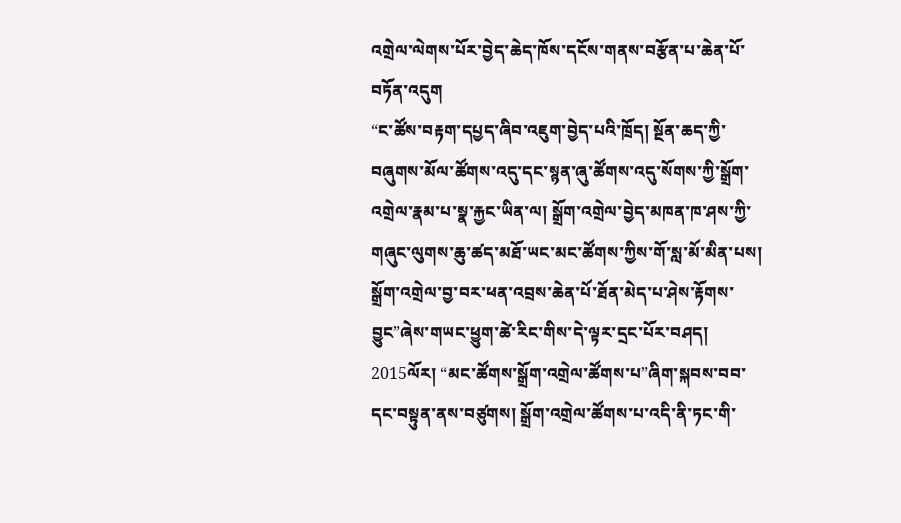འགྲེལ་ལེགས་པོར་བྱེད་ཆེད་ཁོས་དངོས་གནས་བརྩོན་པ་ཆེན་པོ་བཏོན་འདུག
“ང་ཚོས་བརྟག་དཔྱད་ཞིབ་འཇུག་བྱེད་པའི་ཁྲོད། སྔོན་ཆད་ཀྱི་བཞུགས་མོལ་ཚོགས་འདུ་དང་སྙན་ཞུ་ཚོགས་འདུ་སོགས་ཀྱི་སྒྲོག་འགྲེལ་རྣམ་པ་སྣ་རྐྱང་ཡིན་ལ། སྒྲོག་འགྲེལ་བྱེད་མཁན་ཁ་ཤས་ཀྱི་གཞུང་ལུགས་ཆུ་ཚད་མཐོ་ཡང་མང་ཚོགས་ཀྱིས་གོ་སླ་མོ་མིན་པས། སྒྲོག་འགྲེལ་བྱ་བར་ཕན་འབྲས་ཆེན་པོ་ཐོན་མེད་པ་ཤེས་རྟོགས་བྱུང”ཞེས་གཡང་ཕྱུག་ཚེ་རིང་གིས་དེ་ལྟར་དྲང་པོར་བཤད། 2015ལོར། “མང་ཚོགས་སྒྲོག་འགྲེལ་ཚོགས་པ”ཞིག་སྐབས་བབ་དང་བསྟུན་ནས་བཙུགས། སྒྲོག་འགྲེལ་ཚོགས་པ་འདི་ནི་ཏང་གི་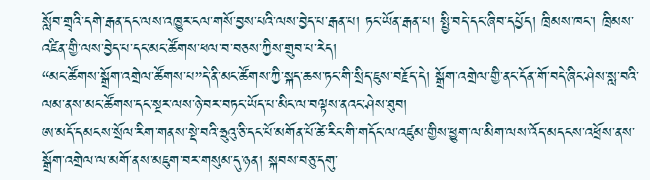སློབ་གྲྭའི་དགེ་རྒན་དང་ལས་འཁྱུར་ངལ་གསོ་བྱས་པའི་ལས་བྱེད་པ་རྒན་པ། ཏང་ཡོན་རྒན་པ། སྤྱི་བདེ་དང་ཞིབ་དཔྱོད། ཁྲིམས་ཁང་། ཁྲིམས་འཛིན་གྱི་ལས་བྱེད་པ་དང་མང་ཚོགས་ཕལ་བ་བཅས་ཀྱིས་གྲུབ་པ་རེད།
“མང་ཚོགས་སྒྲོག་འགྲེལ་ཚོགས་པ”དེ་ནི་མང་ཚོགས་ཀྱི་སྐད་ཆས་ཏང་གི་སྲིད་ཇུས་བརྗོད་དེ། སྒྲོག་འགྲེལ་གྱི་ནང་དོན་གོ་བདེ་ཞིང་ཤེས་སླ་བའི་ལམ་ནས་མང་ཚོགས་དང་སྔར་ལས་ཉེ་བར་བཏང་ཡོད་པ་མིང་ལ་བལྟས་ནའང་ཤེས་ཐུབ།
ཨ་མདོ་དམངས་སྲོལ་རིག་གནས་སྡེ་བའི་ཧྲུའུ་ཅི་དང་པོ་མགོན་པོ་ཚེ་རིང་གི་གདོང་ལ་འཛུམ་གྱིས་ཕྱུག་ལ་མིག་ལས་འོད་མདངས་འཕྲོས་ནས་སྒྲོག་འགྲེལ་ལ་མགོ་ནས་མཇུག་བར་གསུམ་དུ་ཉན། སྐབས་བཅུ་དགུ་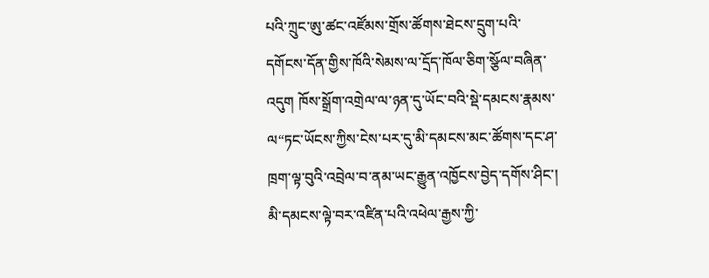པའི་ཀྲུང་ཨུ་ཚང་འཛོམས་གྲོས་ཚོགས་ཐེངས་དྲུག་པའི་དགོངས་དོན་གྱིས་ཁོའི་སེམས་ལ་དྲོད་ཁོལ་ཅིག་སྩོལ་བཞིན་འདུག ཁོས་སྒྲོག་འགྲེལ་ལ་ཉན་དུ་ཡོང་བའི་སྡེ་དམངས་རྣམས་ལ“ཏང་ཡོངས་ཀྱིས་ངེས་པར་དུ་མི་དམངས་མང་ཚོགས་དང་ཤ་ཁྲག་ལྟ་བུའི་འབྲེལ་བ་ནམ་ཡང་རྒྱུན་འཁྱོངས་བྱེད་དགོས་ཤིང་། མི་དམངས་ལྟེ་བར་འཛིན་པའི་འཕེལ་རྒྱས་ཀྱི་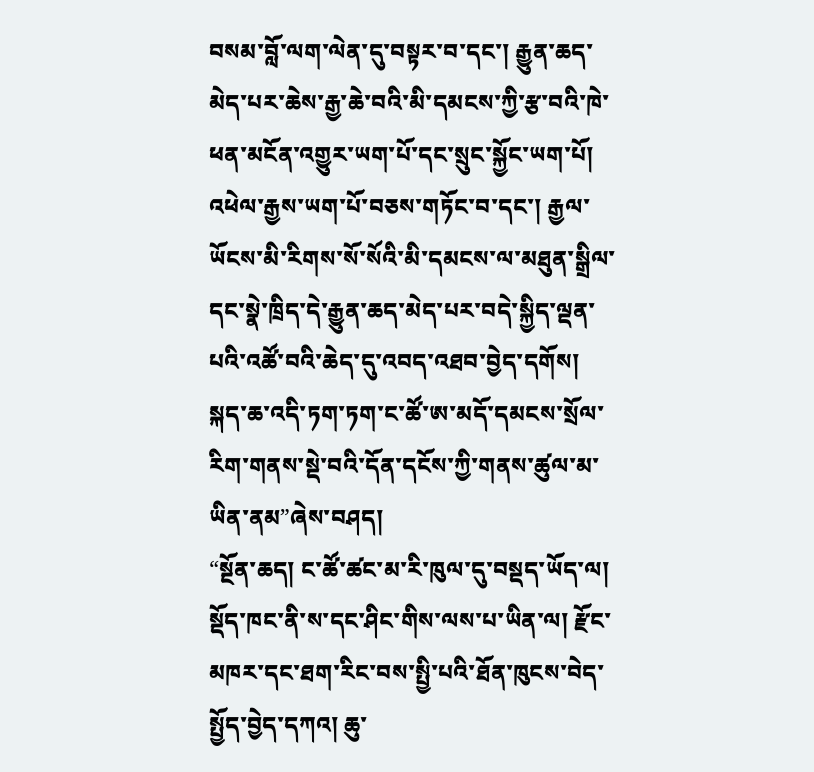བསམ་བློ་ལག་ལེན་དུ་བསྟར་བ་དང་། རྒྱུན་ཆད་མེད་པར་ཆེས་རྒྱ་ཆེ་བའི་མི་དམངས་ཀྱི་རྩ་བའི་ཁེ་ཕན་མངོན་འགྱུར་ཡག་པོ་དང་སྲུང་སྐྱོང་ཡག་པོ། འཕེལ་རྒྱས་ཡག་པོ་བཅས་གཏོང་བ་དང་། རྒྱལ་ཡོངས་མི་རིགས་སོ་སོའི་མི་དམངས་ལ་མཐུན་སྒྲིལ་དང་སྣེ་ཁྲིད་དེ་རྒྱུན་ཆད་མེད་པར་བདེ་སྐྱིད་ལྡན་པའི་འཚོ་བའི་ཆེད་དུ་འབད་འཐབ་བྱེད་དགོས། སྐད་ཆ་འདི་ཏག་ཏག་ང་ཚོ་ཨ་མདོ་དམངས་སྲོལ་རིག་གནས་སྡེ་བའི་དོན་དངོས་ཀྱི་གནས་ཚུལ་མ་ཡིན་ནམ”ཞེས་བཤད།
“སྔོན་ཆད། ང་ཚོ་ཚང་མ་རི་ཁུལ་དུ་བསྡད་ཡོད་ལ། སྡོད་ཁང་ནི་ས་དང་ཤིང་གིས་ལས་པ་ཡིན་ལ། རྫོང་མཁར་དང་ཐག་རིང་བས་སྤྱི་པའི་ཐོན་ཁུངས་བེད་སྤྱོད་བྱེད་དཀའ། ཆུ་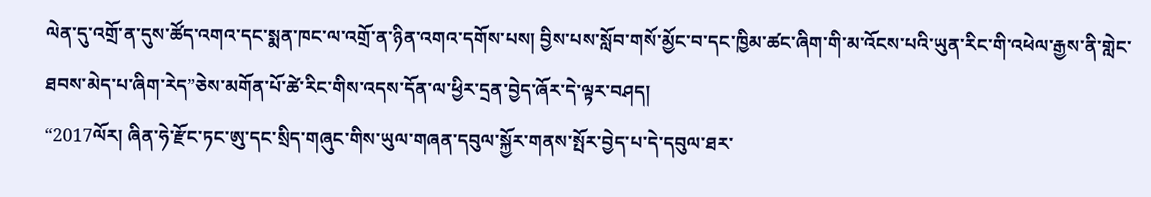ལེན་དུ་འགྲོ་ན་དུས་ཚོད་འགའ་དང་སྨན་ཁང་ལ་འགྲོ་ན་ཉིན་འགའ་དགོས་པས། བྱིས་པས་སློབ་གསོ་མྱོང་བ་དང་ཁྱིམ་ཚང་ཞིག་གི་མ་འོངས་པའི་ཡུན་རིང་གི་འཕེལ་རྒྱས་ནི་གླེང་ཐབས་མེད་པ་ཞིག་རེད”ཅེས་མགོན་པོ་ཚེ་རིང་གིས་འདས་དོན་ལ་ཕྱིར་དྲན་བྱེད་ཞོར་དེ་ལྟར་བཤད།
“2017ལོར། ཞིན་ཧེ་རྫོང་ཏང་ཨུ་དང་སྲིད་གཞུང་གིས་ཡུལ་གཞན་དབུལ་སྐྱོར་གནས་སྤོར་བྱེད་པ་དེ་དབུལ་ཐར་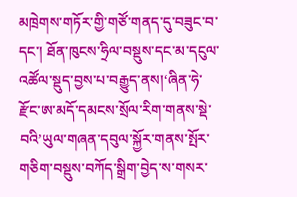མཁྲེགས་གཏོར་གྱི་གཙོ་གནད་དུ་བཟུང་བ་དང་། ཐོན་ཁུངས་ཧྲིལ་བསྡུས་དང་མ་དངུལ་འཚོལ་སྡུད་བྱས་པ་བརྒྱུད་ནས།‘ཞིན་ཧེ་རྫོང་ཨ་མདོ་དམངས་སྲོལ་རིག་གནས་སྡེ་བའི’ཡུལ་གཞན་དབུལ་སྐྱོར་གནས་སྤོར་གཅིག་བསྡུས་བཀོད་སྒྲིག་བྱེད་ས་གསར་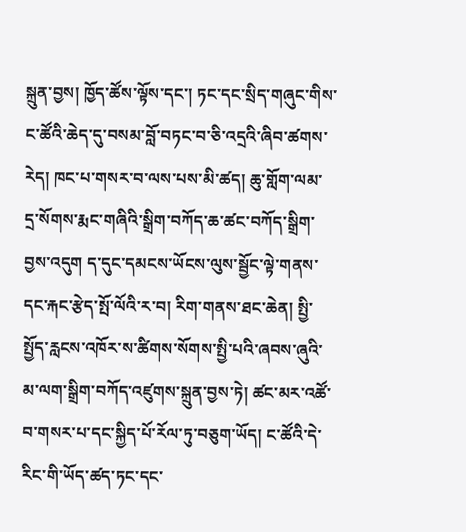སྐྲུན་བྱས། ཁྱོད་ཚོས་ལྟོས་དང་། ཏང་དང་སྲིད་གཞུང་གིས་ང་ཚོའི་ཆེད་དུ་བསམ་བློ་བཏང་བ་ཅི་འདྲའི་ཞིབ་ཚགས་རེད། ཁང་པ་གསར་བ་ལས་པས་མི་ཚད། ཆུ་གློག་ལམ་དྲ་སོགས་རྨང་གཞིའི་སྒྲིག་བཀོད་ཆ་ཚང་བཀོད་སྒྲིག་བྱས་འདུག ད་དུང་དམངས་ཡོངས་ལུས་སྦྱོང་ལྟེ་གནས་དང་རྐང་རྩེད་སྤོ་ལོའི་ར་བ། རིག་གནས་ཐང་ཆེན། སྤྱི་སྤྱོད་རླངས་འཁོར་ས་ཚིགས་སོགས་སྤྱི་པའི་ཞབས་ཞུའི་མ་ལག་སྒྲིག་བཀོད་འཛུགས་སྐྲུན་བྱས་ཏེ། ཚང་མར་འཚོ་བ་གསར་པ་དང་སྐྱིད་པོ་རོལ་ཏུ་བཅུག་ཡོད། ང་ཚོའི་དེ་རིང་གི་ཡོད་ཚད་ཏང་དང་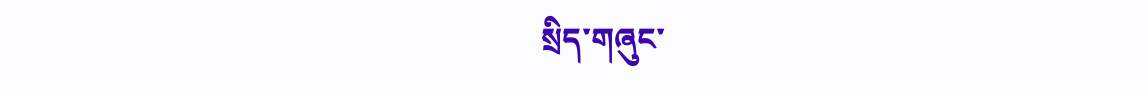སྲིད་གཞུང་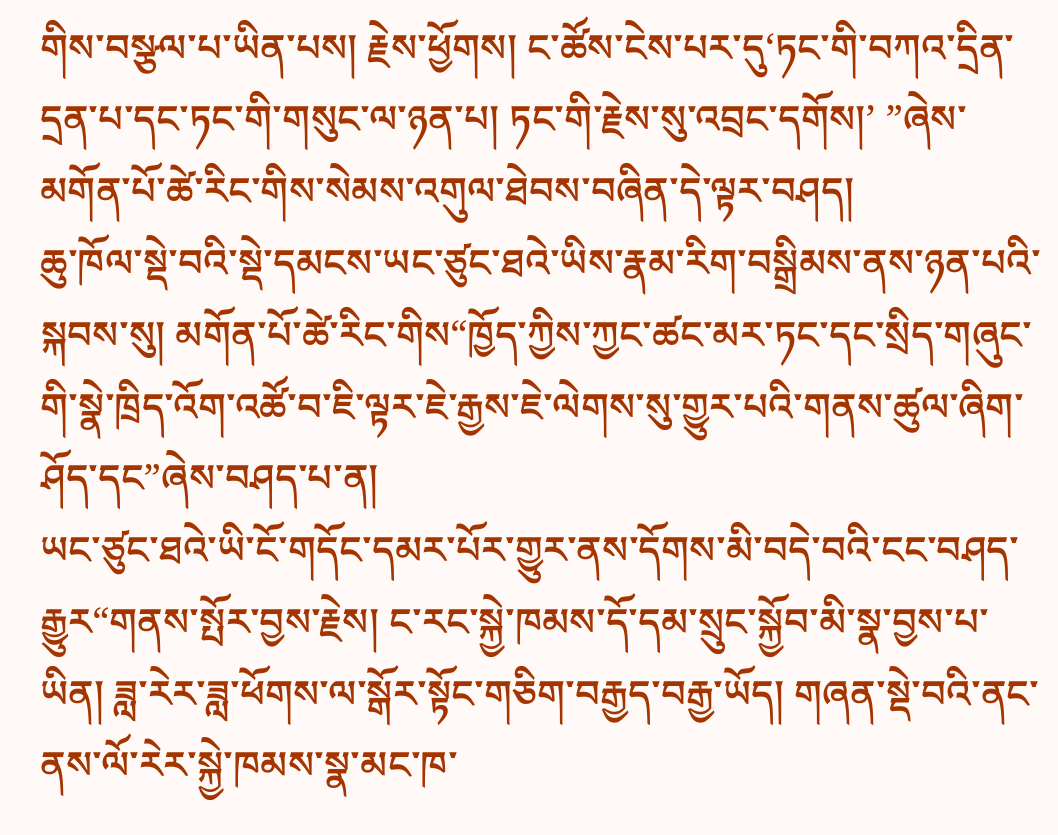གིས་བསྩལ་པ་ཡིན་པས། རྗེས་ཕྱོགས། ང་ཚོས་ངེས་པར་དུ‘ཏང་གི་བཀའ་དྲིན་དྲན་པ་དང་ཏང་གི་གསུང་ལ་ཉན་པ། ཏང་གི་རྗེས་སུ་འབྲང་དགོས།’ ”ཞེས་མགོན་པོ་ཚེ་རིང་གིས་སེམས་འགུལ་ཐེབས་བཞིན་དེ་ལྟར་བཤད།
ཆུ་ཁོལ་སྡེ་བའི་སྡེ་དམངས་ཡང་ཙུང་ཐའེ་ཡིས་རྣམ་རིག་བསྒྲིམས་ནས་ཉན་པའི་སྐབས་སུ། མགོན་པོ་ཚེ་རིང་གིས“ཁྱོད་ཀྱིས་ཀྱང་ཚང་མར་ཏང་དང་སྲིད་གཞུང་གི་སྣེ་ཁྲིད་འོག་འཚོ་བ་ཇི་ལྟར་ཇེ་རྒྱས་ཇེ་ལེགས་སུ་གྱུར་པའི་གནས་ཚུལ་ཞིག་ཤོད་དང”ཞེས་བཤད་པ་ན།
ཡང་ཙུང་ཐའེ་ཡི་ངོ་གདོང་དམར་པོར་གྱུར་ནས་དོགས་མི་བདེ་བའི་ངང་བཤད་རྒྱུར“གནས་སྤོར་བྱས་རྗེས། ང་རང་སྐྱེ་ཁམས་དོ་དམ་སྲུང་སྐྱོབ་མི་སྣ་བྱས་པ་ཡིན། ཟླ་རེར་ཟླ་ཕོགས་ལ་སྒོར་སྟོང་གཅིག་བརྒྱད་བརྒྱ་ཡོད། གཞན་སྡེ་བའི་ནང་ནས་ལོ་རེར་སྐྱེ་ཁམས་སྣ་མང་ཁ་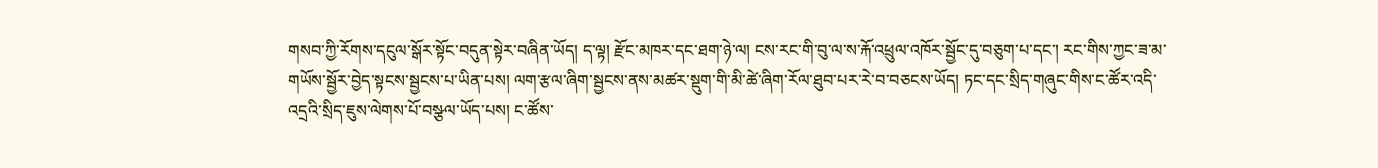གསབ་ཀྱི་རོགས་དངུལ་སྒོར་སྟོང་བདུན་སྟེར་བཞིན་ཡོད། ད་ལྟ། རྫོང་མཁར་དང་ཐག་ཉེ་ལ། ངས་རང་གི་བུ་ལ་ས་རྐོ་འཕྲུལ་འཁོར་སྦྱོང་དུ་བཅུག་པ་དང་། རང་གིས་ཀྱང་ཟ་མ་གཡོས་སྦྱོར་བྱེད་སྟངས་སྦྱངས་པ་ཡིན་པས། ལག་རྩལ་ཞིག་སྦྱངས་ནས་མཚར་སྡུག་གི་མི་ཚེ་ཞིག་རོལ་ཐུབ་པར་རེ་བ་བཅངས་ཡོད། ཏང་དང་སྲིད་གཞུང་གིས་ང་ཚོར་འདི་འདྲའི་སྲིད་ཇུས་ལེགས་པོ་བསྩལ་ཡོད་པས། ང་ཚོས་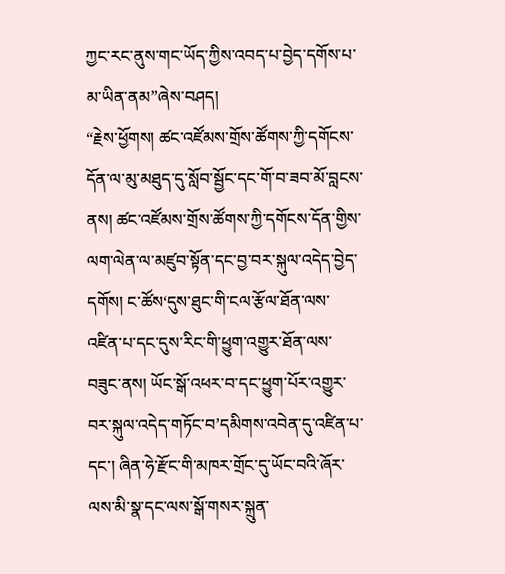ཀྱང་རང་ནུས་གང་ཡོད་ཀྱིས་འབད་པ་བྱེད་དགོས་པ་མ་ཡིན་ནམ”ཞེས་བཤད།
“རྗེས་ཕྱོགས། ཚང་འཛོམས་གྲོས་ཚོགས་ཀྱི་དགོངས་དོན་ལ་མུ་མཐུད་དུ་སློབ་སྦྱོང་དང་གོ་བ་ཟབ་མོ་བླངས་ནས། ཚང་འཛོམས་གྲོས་ཚོགས་ཀྱི་དགོངས་དོན་གྱིས་ལག་ལེན་ལ་མཛུབ་སྟོན་དང་བྱ་བར་སྐུལ་འདེད་བྱེད་དགོས། ང་ཚོས‘དུས་ཐུང་གི་ངལ་རྩོལ་ཐོན་ལས་འཛིན་པ་དང་དུས་རིང་གི་ཕྱུག་འགྱུར་ཐོན་ལས་བཟུང་ནས། ཡོང་སྒོ་འཕར་བ་དང་ཕྱུག་པོར་འགྱུར་བར་སྐུལ་འདེད་གཏོང་བ’དམིགས་འབེན་དུ་འཛིན་པ་དང་། ཞིན་ཧེ་རྫོང་གི་མཁར་གྲོང་དུ་ཡོང་བའི་ཞོར་ལས་མི་སྣ་དང་ལས་སྒོ་གསར་སྐྲུན་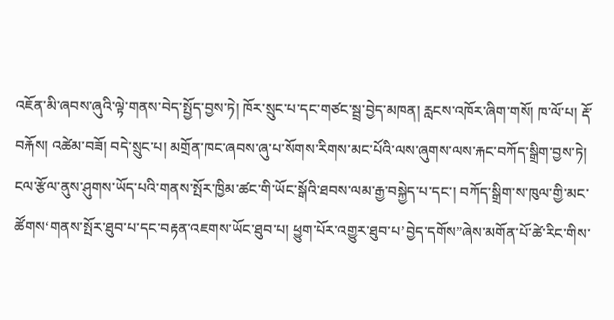འཇོན་མི་ཞབས་ཞུའི་ལྟེ་གནས་བེད་སྤྱོད་བྱས་ཏེ། ཁོར་སྲུང་པ་དང་གཙང་སྦྲ་བྱེད་མཁན། རླངས་འཁོར་ཞིག་གསོ། ཁ་ལོ་པ། རྡོ་བརྐོས། འཚེམ་བཟོ། བདེ་སྲུང་པ། མགྲོན་ཁང་ཞབས་ཞུ་པ་སོགས་རིགས་མང་པོའི་ལས་ཞུགས་ལས་རྐང་བཀོད་སྒྲིག་བྱས་ཏེ། ངལ་རྩོལ་ནུས་ཤུགས་ཡོད་པའི་གནས་སྤོར་ཁྱིམ་ཚང་གི་ཡོང་སྒོའི་ཐབས་ལམ་རྒྱ་བསྐྱེད་པ་དང་། བཀོད་སྒྲིག་ས་ཁུལ་གྱི་མང་ཚོགས‘གནས་སྤོར་ཐུབ་པ་དང་བརྟན་འཇགས་ཡོང་ཐུབ་པ། ཕྱུག་པོར་འགྱུར་ཐུབ་པ’བྱེད་དགོས”ཞེས་མགོན་པོ་ཚེ་རིང་གིས་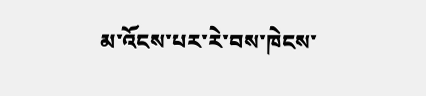མ་འོངས་པར་རེ་བས་ཁེངས་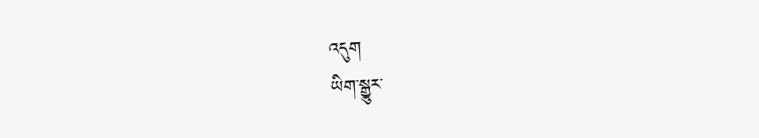འདུག
ཡིག་སྒྱུར་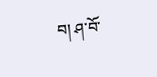བ། ཤ་བོ་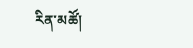རིན་མཚོ།